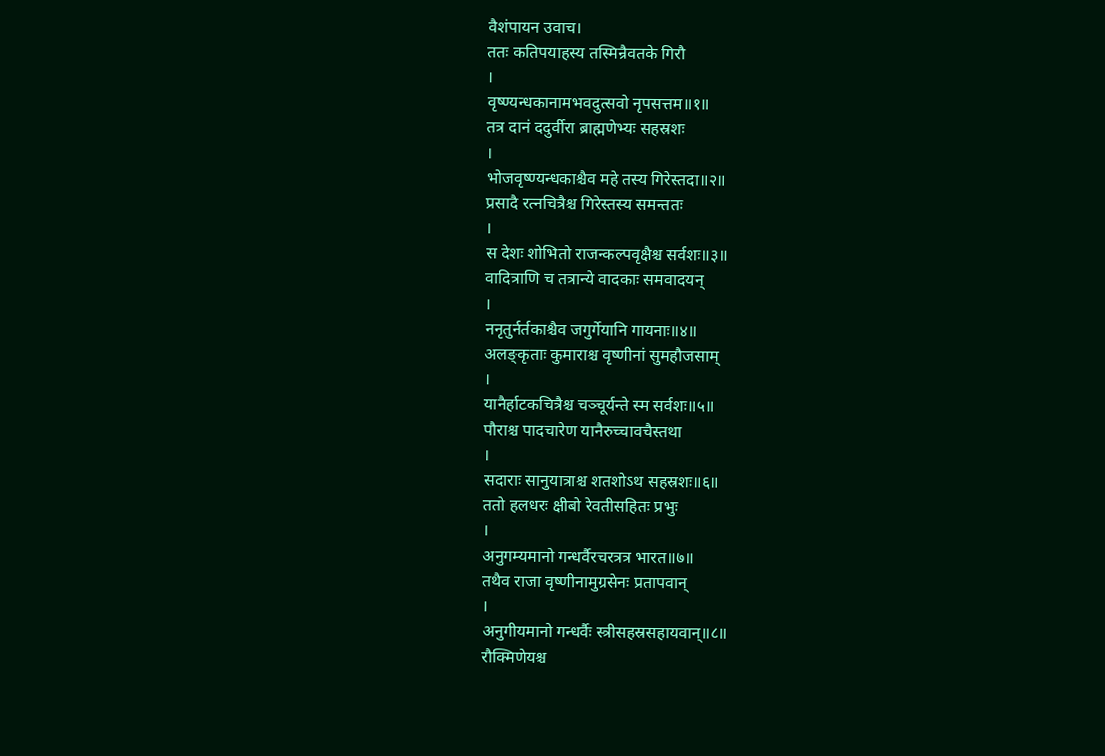वैशंपायन उवाच।
ततः कतिपयाहस्य तस्मिन्रैवतके गिरौ
।
वृष्ण्यन्धकानामभवदुत्सवो नृपसत्तम॥१॥
तत्र दानं ददुर्वीरा ब्राह्मणेभ्यः सहस्रशः
।
भोजवृष्ण्यन्धकाश्चैव महे तस्य गिरेस्तदा॥२॥
प्रसादै रत्नचित्रैश्च गिरेस्तस्य समन्ततः
।
स देशः शोभितो राजन्कल्पवृक्षैश्च सर्वशः॥३॥
वादित्राणि च तत्रान्ये वादकाः समवादयन्
।
ननृतुर्नर्तकाश्चैव जगुर्गेयानि गायनाः॥४॥
अलङ्कृताः कुमाराश्च वृष्णीनां सुमहौजसाम्
।
यानैर्हाटकचित्रैश्च चञ्चूर्यन्ते स्म सर्वशः॥५॥
पौराश्च पादचारेण यानैरुच्चावचैस्तथा
।
सदाराः सानुयात्राश्च शतशोऽथ सहस्रशः॥६॥
ततो हलधरः क्षीबो रेवतीसहितः प्रभुः
।
अनुगम्यमानो गन्धर्वैरचरत्रत्र भारत॥७॥
तथैव राजा वृष्णीनामुग्रसेनः प्रतापवान्
।
अनुगीयमानो गन्धर्वैः स्त्रीसहस्रसहायवान्॥८॥
रौक्मिणेयश्च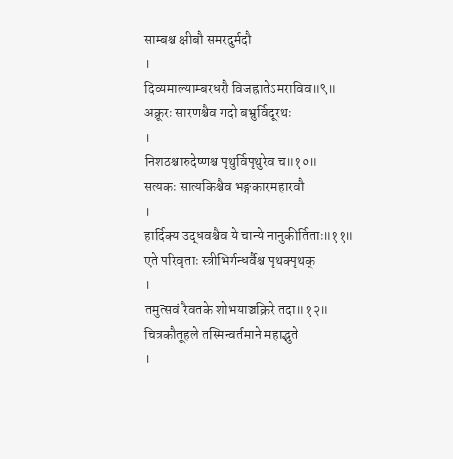साम्बश्च क्षीबौ समरदुर्मदौ
।
दिव्यमाल्याम्बरधरौ विजह्रातेऽमराविव॥९॥
अक्रूरः सारणश्चैव गदो बभ्रुर्विदूरथः
।
निशठश्चारुदेष्णश्च पृथुर्विपृथुरेव च॥१०॥
सत्यकः सात्यकिश्चैव भङ्गकारमहारवौ
।
हार्दिक्य उद्धवश्चैव ये चान्ये नानुकीर्तिताः॥११॥
एते परिवृताः स्त्रीभिर्गन्धर्वैश्च पृथक्पृथक्
।
तमुत्सवं रैवतके शोभयाञ्चक्रिरे तदा॥१२॥
चित्रकौतूहले तस्मिन्वर्तमाने महाद्भुते
।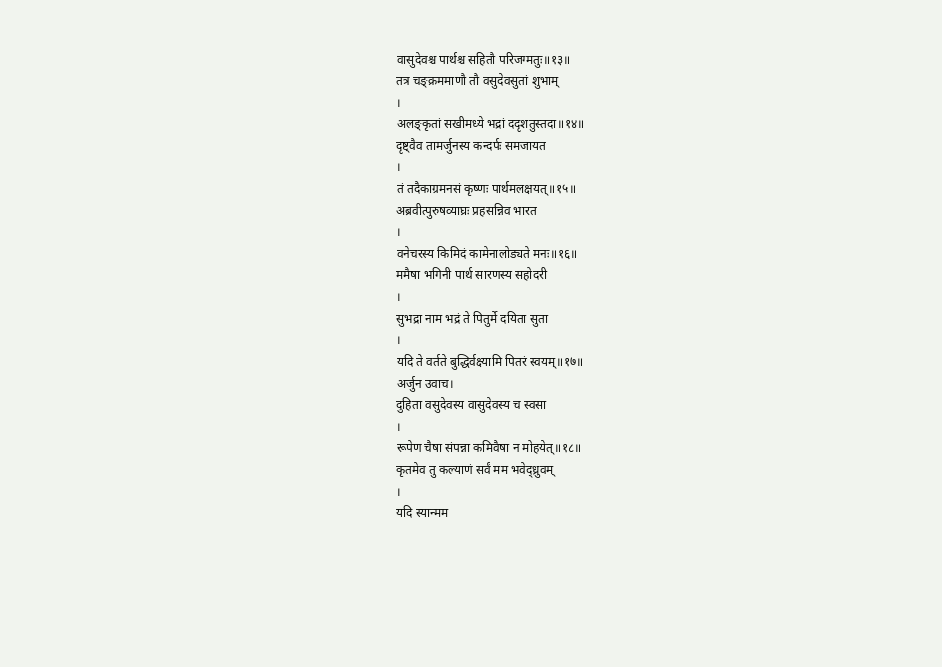वासुदेवश्च पार्थश्च सहितौ परिजग्मतुः॥१३॥
तत्र चङ्क्रममाणौ तौ वसुदेवसुतां शुभाम्
।
अलङ्कृतां सखीमध्ये भद्रां ददृशतुस्तदा॥१४॥
दृष्ट्वैव तामर्जुनस्य कन्दर्पः समजायत
।
तं तदैकाग्रमनसं कृष्णः पार्थमलक्षयत्॥१५॥
अब्रवीत्पुरुषव्याघ्रः प्रहसन्निव भारत
।
वनेचरस्य किमिदं कामेनालोड्यते मनः॥१६॥
ममैषा भगिनी पार्थ सारणस्य सहोदरी
।
सुभद्रा नाम भद्रं ते पितुर्मे दयिता सुता
।
यदि ते वर्तते बुद्धिर्वक्ष्यामि पितरं स्वयम्॥१७॥
अर्जुन उवाच।
दुहिता वसुदेवस्य वासुदेवस्य च स्वसा
।
रूपेण चैषा संपन्ना कमिवैषा न मोहयेत्॥१८॥
कृतमेव तु कल्याणं सर्वं मम भवेद्ध्रुवम्
।
यदि स्यान्मम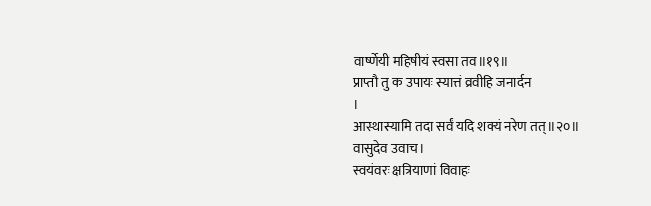वार्ष्णेयी महिषीयं स्वसा तव॥१९॥
प्राप्तौ तु क उपायः स्यात्तं व्रवीहि जनार्दन
।
आस्थास्यामि तदा सर्वं यदि शक्यं नरेण तत्॥२०॥
वासुदेव उवाच।
स्वयंवरः क्षत्रियाणां विवाहः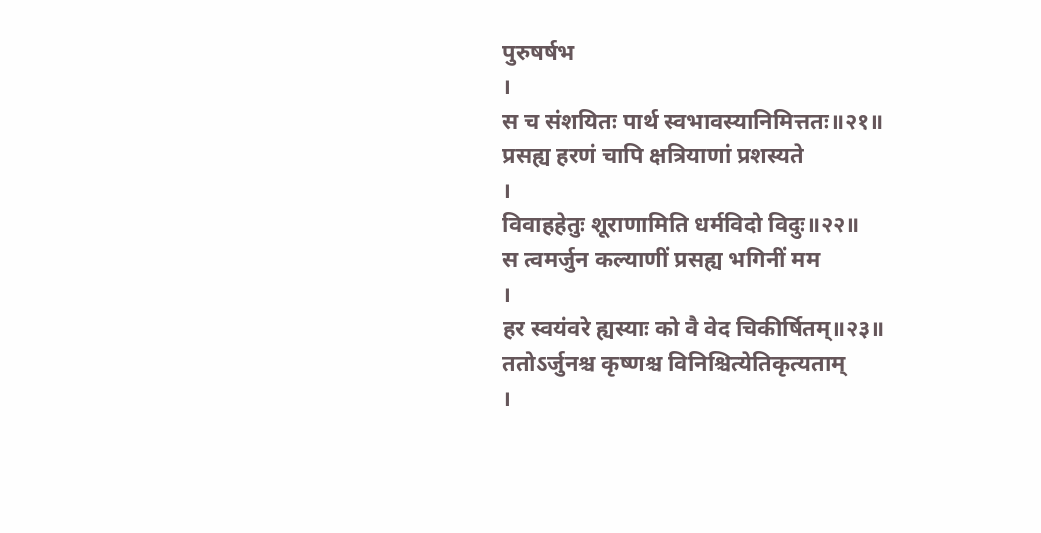पुरुषर्षभ
।
स च संशयितः पार्थ स्वभावस्यानिमित्ततः॥२१॥
प्रसह्य हरणं चापि क्षत्रियाणां प्रशस्यते
।
विवाहहेतुः शूराणामिति धर्मविदो विदुः॥२२॥
स त्वमर्जुन कल्याणीं प्रसह्य भगिनीं मम
।
हर स्वयंवरे ह्यस्याः को वै वेद चिकीर्षितम्॥२३॥
ततोऽर्जुनश्च कृष्णश्च विनिश्चित्येतिकृत्यताम्
।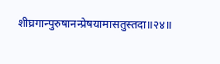शीघ्रगान्पुरुषानन्प्रेषयामासतुस्तदा॥२४॥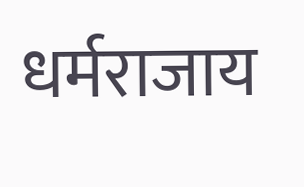धर्मराजाय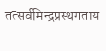तत्सर्वमिन्द्रप्रस्थगताय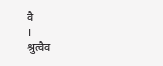वै
।
श्रुत्वैव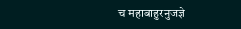च महाबाहुरनुजज्ञे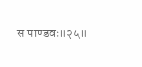स पाण्डवः॥२५॥